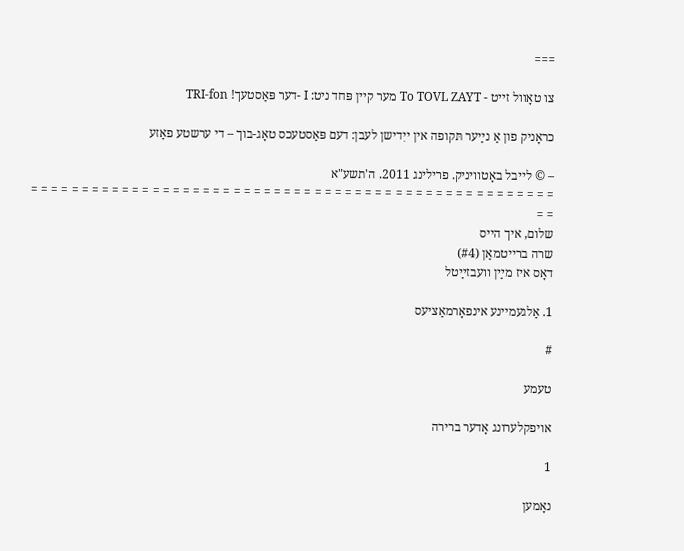===

צו טאָוול זייט - To TOVL ZAYT מער קיין פּחד ניט: I -דער פּאַסטעך! TRI-fon

כראָניק פון אַ נײַער תּקופה אין ייִדישן לעבן: דעם פּאַסטעכס טאָג-בוך – די ערשטע פאַזע

– © לייבל באָטוויניק. פרילינג 2011. ה'תשע"א
= = = = = = = = = = = = = = = = = = = = = = = = = = = = = = = = = = = = = = = = = = = = = = = = = = = = = =
שלום, איך הייס
שרה ברייטמאַן (#4)
דאָס איז מײַן וועבזײַטל

1. אַלגעמיינע אינפאָרמאַציעס

#

טעמע

אויפקלערונג אָדער ברירה

1

נאָמען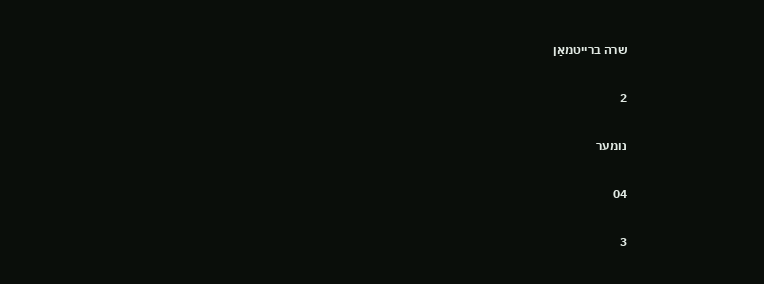שרה ברייטמאַן

2

נומער

04

3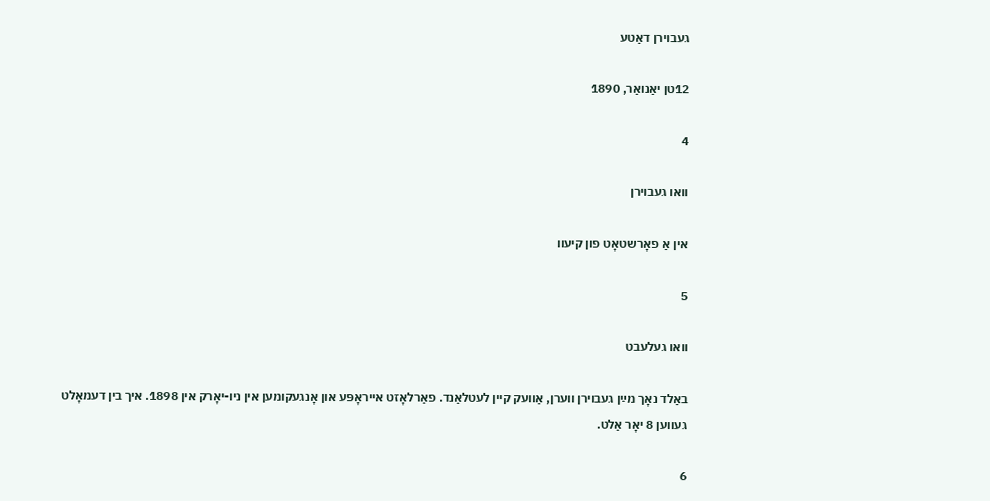געבוירן דאַטע

12טן יאַנואַר, 1890

4

וואו געבוירן

אין אַ פאָרשטאָט פון קיעוו

5

וואו געלעבט

באַלד נאָך מײַן געבוירן ווערן, אַוועק קיין לעטלאַנד. פאַרלאָזט אייראָפּע און אָנגעקומען אין ניו-יאָרק אין 1898. איך בין דעמאָלט געווען 8 יאָר אַלט.

6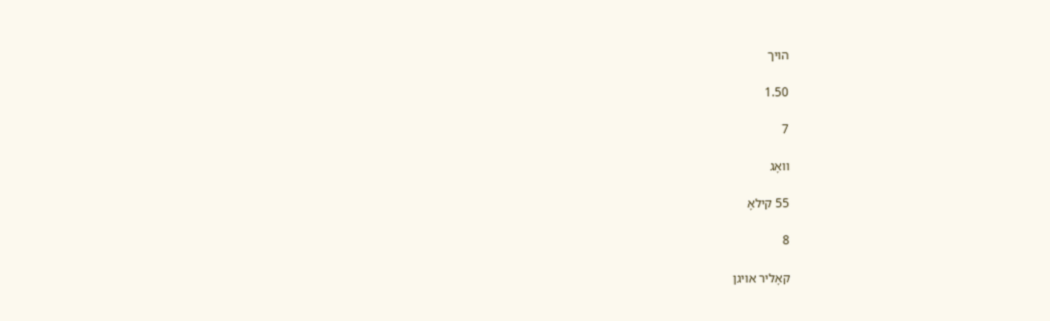הויך

1.50

7

וואָג

55 קילאָ

8

קאָליר אויגן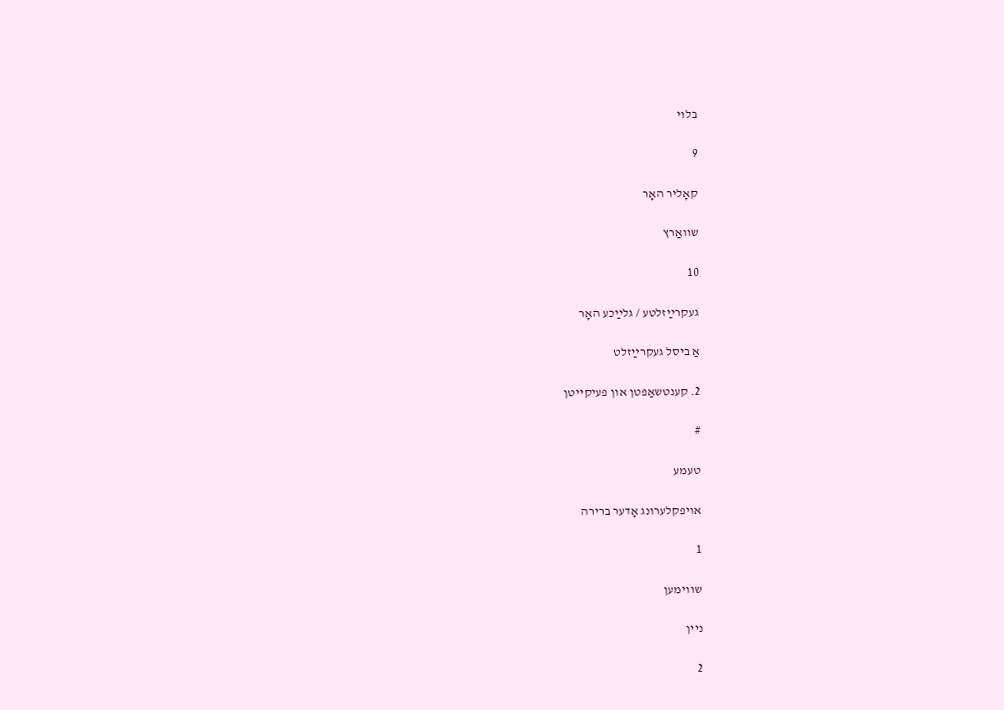בלוי

9

קאָליר האָר

שוואַרץ

10

געקרײַזלטע / גלײַכע האָר

אַ ביסל געקרײַזלט

2. קענטשאַפטן און פעיקייטן

#

טעמע

אויפקלערונג אָדער ברירה

1

שווימען

ניין

2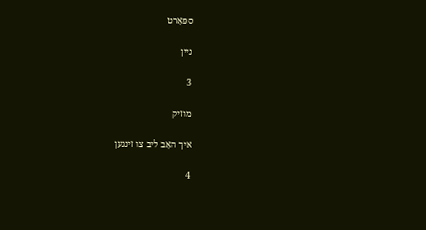ספּאָרט

ניין

3

מוזיק

איך האָב ליב צו זינגען

4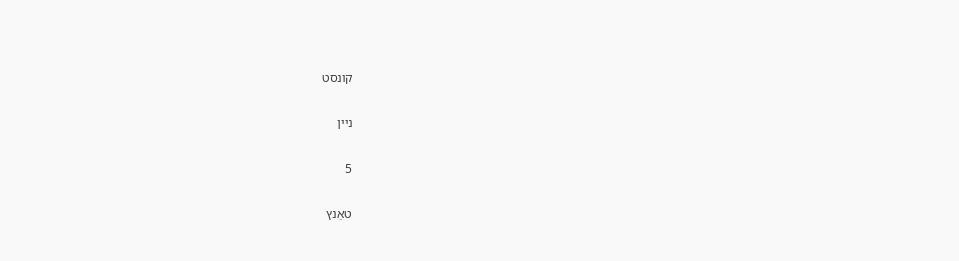קונסט

ניין

5

טאַנץ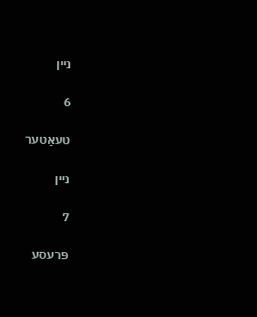ניין

6

טעאַטער

ניין

7

פּרעסע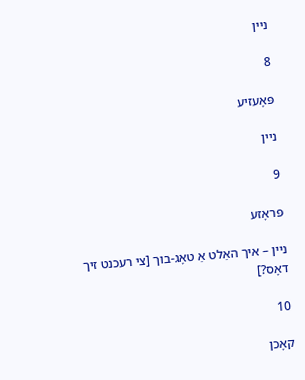ניין

8

פּאָעזיע

ניין

9

פּראָזע

ניין – איך האַלט אַ טאָג-בוך [צי רעכנט זיך דאָס?]

10

קאָכן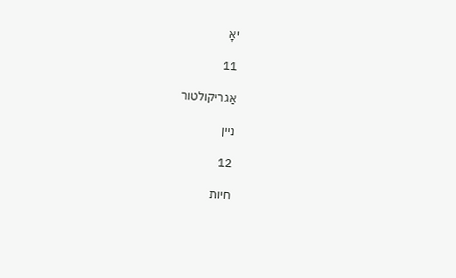יאָ

11

אַגריקולטור

ניין

12

חיות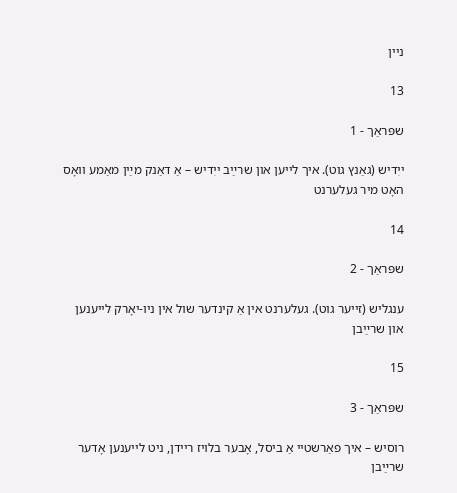ניין

13

שפּראַך - 1

ייִדיש (גאַנץ גוט). איך לייען און שרײַב ייִדיש – אַ דאַנק מײַן מאַמע וואָס האָט מיר געלערנט

14

שפּראַך - 2

ענגליש (זייער גוט). געלערנט אין אַ קינדער שול אין ניו-יאָרק לייענען און שרײַבן

15

שפּראַך - 3

רוסיש – איך פאַרשטיי אַ ביסל, אָבער בלויז ריידן, ניט לייענען אָדער שרײַבן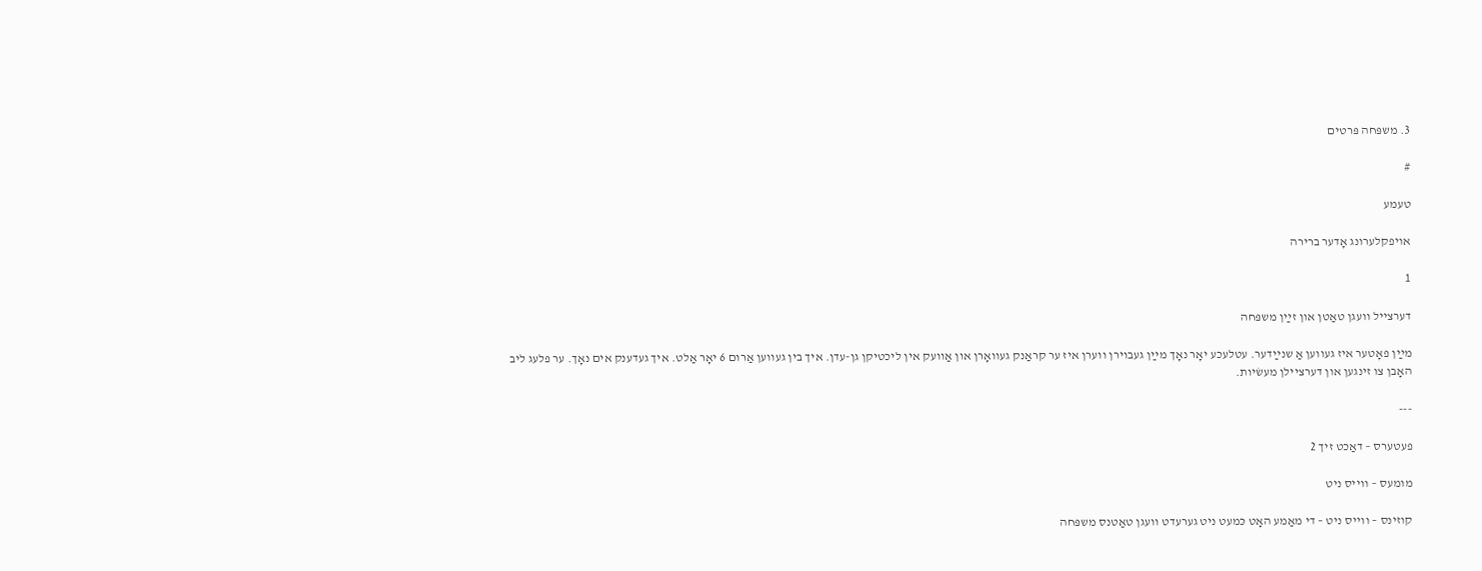3. משפּחה פּרטים

#

טעמע

אויפקלערונג אָדער ברירה

1

דערצייל וועגן טאַטן און זײַן משפּחה

מײַן פאָטער איז געווען אַ שנײַדער. עטלעכע יאָר נאָך מײַן געבוירן ווערן איז ער קראַנק געוואָרן און אַוועק אין ליכטיקן גן-עדן. איך בין געווען אַרום 6 יאָר אַלט. איך געדענק אים נאָך. ער פלעג ליב האָבן צו זינגען און דערציילן מעשׂיות.

---

פעטערס – דאַכט זיך 2

מומעס – ווייס ניט

קוזינס – ווייס ניט – די מאַמע האָט כּמעט ניט גערעדט וועגן טאַטנס משפּחה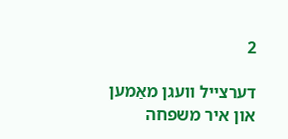2

דערצייל וועגן מאַמען און איר משפּחה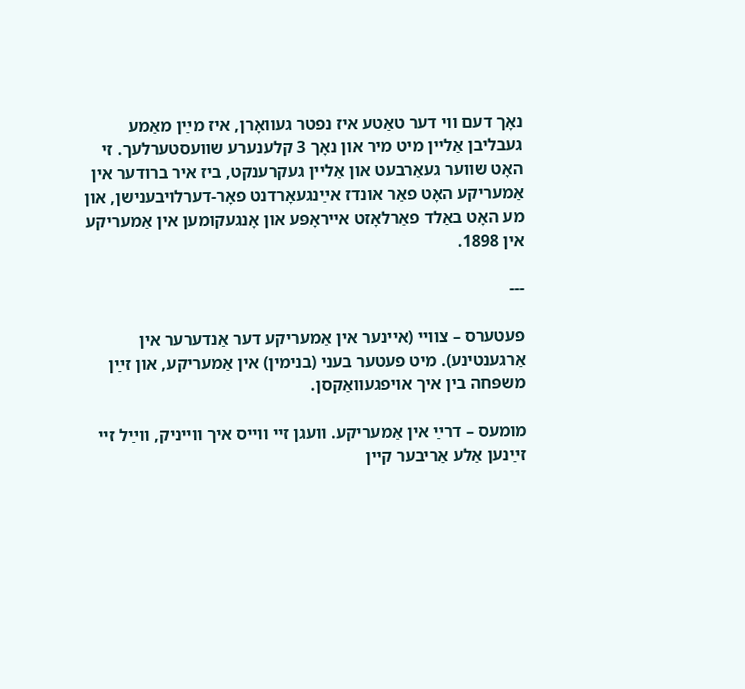נאָך דעם ווי דער טאַטע איז נפטר געוואָרן, איז מײַן מאַמע געבליבן אַליין מיט מיר און נאָך 3 קלענערע שוועסטערלעך. זי האָט שווער געאַרבעט און אַליין געקרענקט, ביז איר ברודער אין אַמעריקע האָט פאַר אונדז אײַנגעאָרדנט פאָר-דערלויבענישן, און מע האָט באַלד פאַרלאָזט אייראָפּע און אָנגעקומען אין אַמעריקע אין 1898.

---

פעטערס – צוויי (איינער אין אַמעריקע דער אַנדערער אין אַרגענטינע). מיט פעטער בעני (בנימין) אין אַמעריקע, און זײַן משפּחה בין איך אויפגעוואַקסן.

מומעס – דרײַ אין אַמעריקע. וועגן זיי ווייס איך ווייניק, ווײַל זיי זײַנען אַלע אַריבער קיין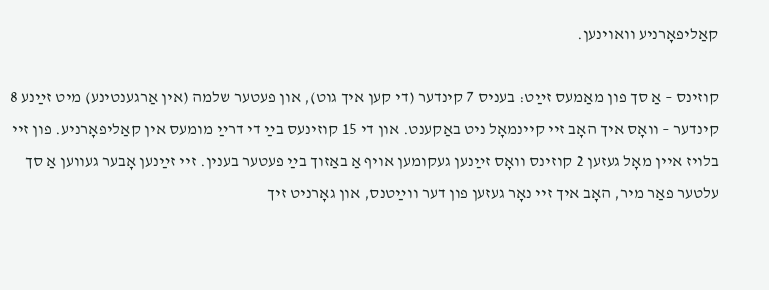קאַליפאָרניע וואוינען.

קוזינס – אַ סך פון מאַמעס זײַט: בעניס 7 קינדער (די קען איך גוט), און פעטער שלמה (אין אַרגענטינע) מיט זײַנע 8 קינדער – וואָס איך האָב זיי קיינמאָל ניט באַקענט. און די 15 קוזינעס בײַ די דרײַ מומעס אין קאַליפאָרניע. פון זיי בלויז איין מאָל געזען 2 קוזינס וואָס זײַנען געקומען אויף אַ באַזוך בײַ פעטער בענין. זיי זײַנען אָבער געווען אַ סך עלטער פאַר מיר, האָב איך זיי נאָר געזען פון דער ווײַטנס, און גאָרניט זיך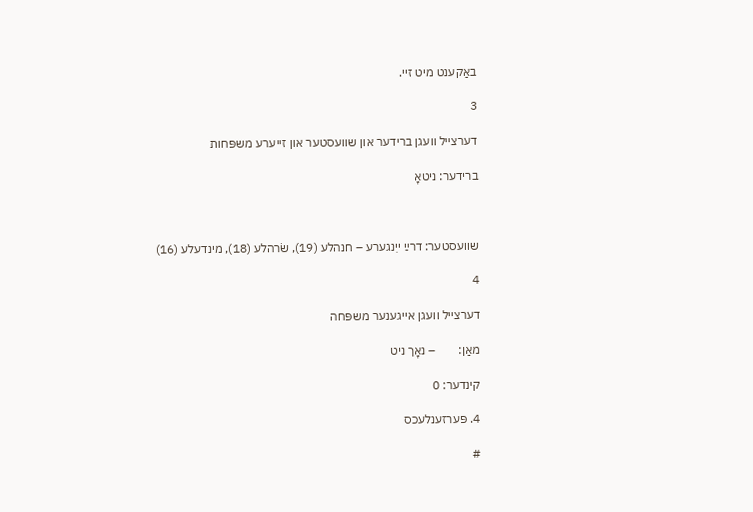באַקענט מיט זיי.

3

דערצייל וועגן ברידער און שוועסטער און זייערע משפּחות

ברידער: ניטאָ



שוועסטער: דרײַ ייִנגערע – חנהלע (19), שׂרהלע (18), מינדעלע (16)

4

דערצייל וועגן אייגענער משפּחה

מאַן:        – נאָך ניט

קינדער: 0

4. פּערזענלעכס

#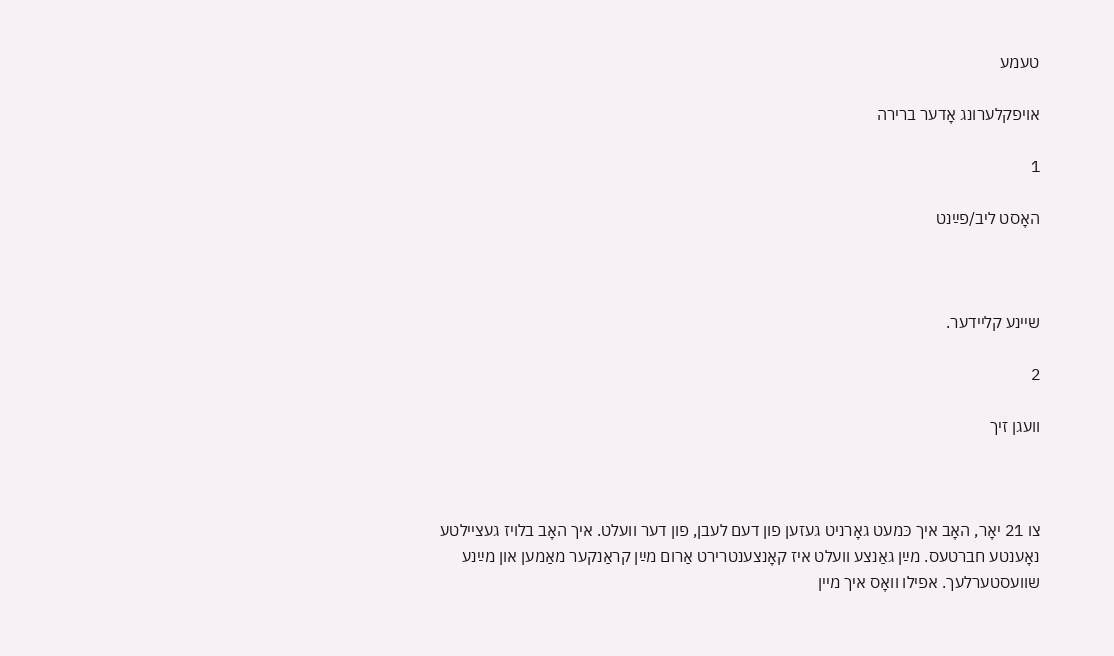טעמע

אויפקלערונג אָדער ברירה

1

האָסט ליב/פײַנט



שיינע קליידער.

2

וועגן זיך



צו 21 יאָר, האָב איך כּמעט גאָרניט געזען פון דעם לעבן, פון דער וועלט. איך האָב בלויז געציילטע נאָענטע חברטעס. מײַן גאַנצע וועלט איז קאָנצענטרירט אַרום מײַן קראַנקער מאַמען און מײַנע שוועסטערלעך. אפילו וואָס איך מיין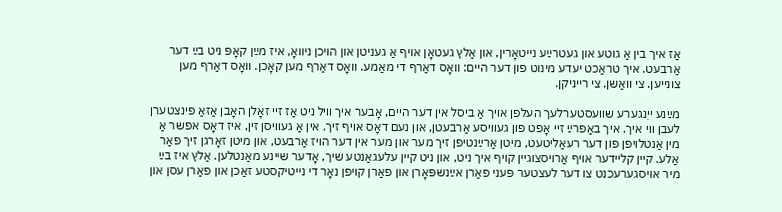אַז איך בין אַ גוטע און געטרײַע נייטאָרין, און אַלץ געטאָן אויף אַ געניטן און הויכן ניוואָ, איז מײַן קאָפּ ניט בײַ דער אַרבעט. איך טראַכט יעדע מינוט פון דער היים: וואָס דאַרף די מאַמע. וואָס דאַרף מען קאָכן. וואָס דאַרף מען צונייען. צי וואַשן. צי רייניקן.

מײַנע ייִנגערע שוועסטערלעך העלפן אויך אַ ביסל אין דער היים, אָבער איך וויל ניט אַז זיי זאָלן האָבן אַזאַ פינצטערן לעבן ווי איך. איך באַפרײַ זיי אָפט פון געוויסע אַרבעטן, און נעם דאָס אויף זיך. אין אַ געוויסן זין, איז דאָס אפשר אַ מין אַנטלויפן פון דער רעאַליטעט, מיטן אַרײַנטיפן זיך מער און מער אין דער הויז אַרבעט, און מיטן זאָרגן זיך פאַר אַלע. קיין קליידער אויף אַרויסצוגיין קויף איך ניט, און ניט קיין עלעגאַנטע שיך, אָדער שיינע מאַנטלען. אַלץ איז בײַ מיר אויסגערעכנט צו דער לעצטער פּעני פאַרן אײַנשפּאָרן און פאַרן קויפן נאָר די נייטיקסטע זאַכן און פאַרן עסן און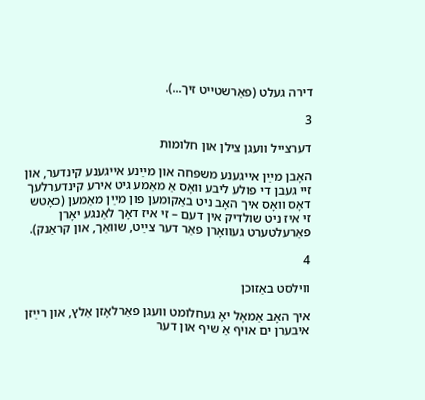דירה געלט (פאַרשטייט זיך...).

3

דערצייל וועגן צילן און חלומות

האָבן מײַן אייגענע משפּחה און מײַנע אייגענע קינדער, און זיי געבן די פולע ליבע וואָס אַ מאַמע גיט אירע קינדערלעך דאָס וואָס איך האָב ניט באַקומען פון מײַן מאַמען (כאָטש זי איז ניט שולדיק אין דעם – זי איז דאָך לאַנגע יאָרן פאַרעלטערט געוואָרן פאַר דער צײַט, שוואַך, און קראַנק).

4

ווילסט באַזוכן

איך האָב אַמאָל יאָ געחלומט וועגן פאַרלאָזן אַלץ, און רײַזן איבערן ים אויף אַ שיף און דער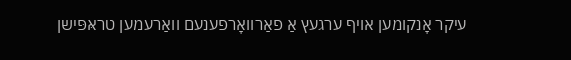עיקר אָנקומען אויף ערגעץ אַ פאַרוואָרפענעם וואַרעמען טראּפּישן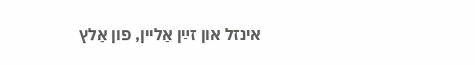אינזל און זײַן אַליין, פון אַלץ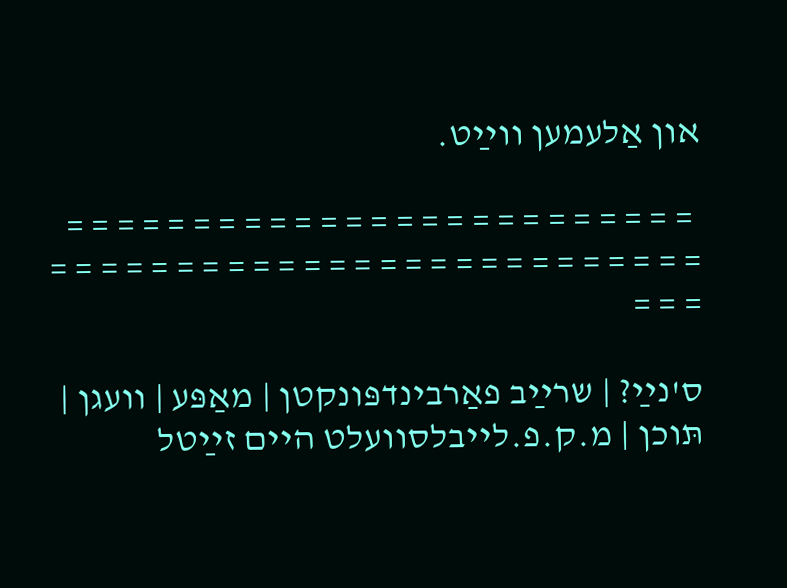און אַלעמען ווײַט.

 = = = = = = = = = = = = = = = = = = = = = = = = = = = = = = = = = = = = = = = = = = = = = = = = = = = = = =

ס'נײַ? | שרײַב פאַרבינדפּונקטן | מאַפּע | וועגן | תּוכן | מ.ק.פ.לייבלסוועלט היים זײַטל